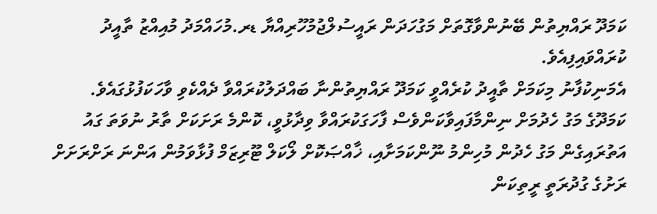ކަމަދޫ ރައްޔިތުން ބޭނުންވާގޮތަށް މަގުހަދަން ރައީސުލްޖުމުހޫރިއްޔާ ޑރ.މުހައްމަދު މުއިއްޒު ތާއީދު ކުރައްވައިފިއެވެ.
އެމަނިކުފާނު މިކަމަށް ތާއީދު ކުރެއްވީ ކަމަދޫ ރައްޔިތުންނާ ބައްދަލުކުރައްވާ ދެއްކެވި ވާހަކަފުޅުގައެވެ.
ކަމަދޫގެ މަގު ހެދުމަށް ނިންމާފައިވާކަންވެސް ފާހަގަކުރައްވާ ވިދާޅުވީ، ކޮންމެ ރަށަކަށް ތާރު ނުވަތަ ގައު އަތުރައިގެން މަގު ހެދުން މުހިންމު ނޫންކަމަށާއި، ޚާއްޞަކޮށް ލޯކަލް ޓޫރިޒަމް ފުޅާވަމުން އަންނަ ރަށްރަށަށް ރަށުގެ ގުދުރަތީ ރީތިކަން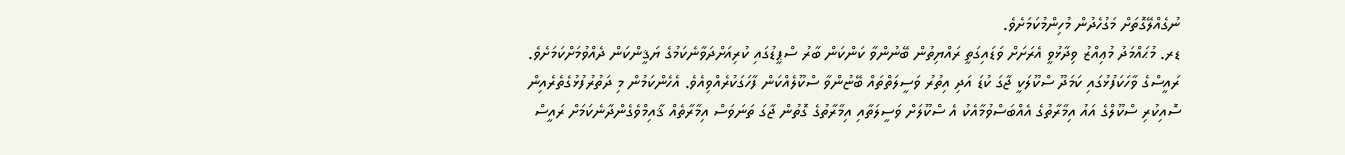ނުގެއްލޭގޮތަށް މަގުހެދުން މުހިންމުކަމަށެވެ.
ޑރ. މުޙައްމަދު މުޢިއްޒު ވިދާޅުވީ އެރަށަށް ވަޑައިގަތީ ރައްޔިތުން ބޭނުންވާ ކަންކަން ބާރު ސްޕީޑުގައި ކުރިއަށްދަވާނެކަމުގެ ޔަޤީންކަން ދެއްވުމަށްކަމަށެވެ. ރައީސްގެ ވާހަކަފުޅުގައި ކަމަދޫ ސްކޫލަކީ ޖާގަ ކުޑަ އަދި އިތުރު ވަސީލަތްތައް ބޭޏުންވާ ސްކޫލެއްކަން ފާހަގަކުރެއްވިއެވެ. އެހެންކަމުން މި ދަތުރުފުޅުގެތެރެއިން ސޮއިކުރި ސްކޫލްގެ އައު އިމާރާތުގެ އެއްބަސްވުމާއެކު އެ ސްކޫލަށް ވަސީލަތާއި އިމާރާތުގެ ގޮތުން ޖާގަ ތަނަވަސް އިމާރާތެއް ޤާއިމްވެގެންދާނެކަމަށް ރައީސް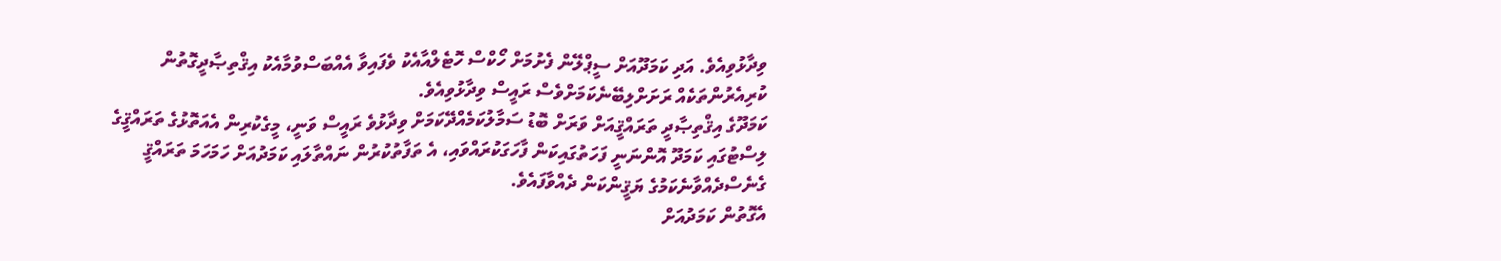ވިދާޅުވިއެވެ. އަދި ކަމަދޫއަށް ސީޕްލޭން ފެށުމަށް ހޯކްސް ހޮޓެލްއާއެކު ވެފައިވާ އެއްބަސްވުމާއެކު އިޤްތިޞާދީގޮތުން ކުރިއެރުންތަކެއް ރަށަށްލިބޭނެކަމަށްވެސް ރައީސް ވިދާޅުވިއެވެ.
ކަމަދޫގެ އިޤްތިޞާދީ ތަރައްޤީއަށް ވަރަށް ބޮޑު ސަމާލުކަމެއްދޭކަމަށް ވިދާޅުވެ ރައީސް ވަނީ، މީގެކުރިން އެއަތޮޅުގެ ތަރައްޤީގެ ލިސްޓުގައި ކަމަދޫ އޮންނަނީ ފަހަތުގައިކަން ފާހަގަކުރައްވައި، އެ ތަފާތުކުރުން ނައްތާލައި ކަމަދުއަށް ހަމަހަމަ ތަރައްޤީ ގެނެސްދެއްވާނެކަމުގެ ޔަޤީންކަން ދެއްވާފައެވެ.
އެގޮތުން ކަމަދުއަށް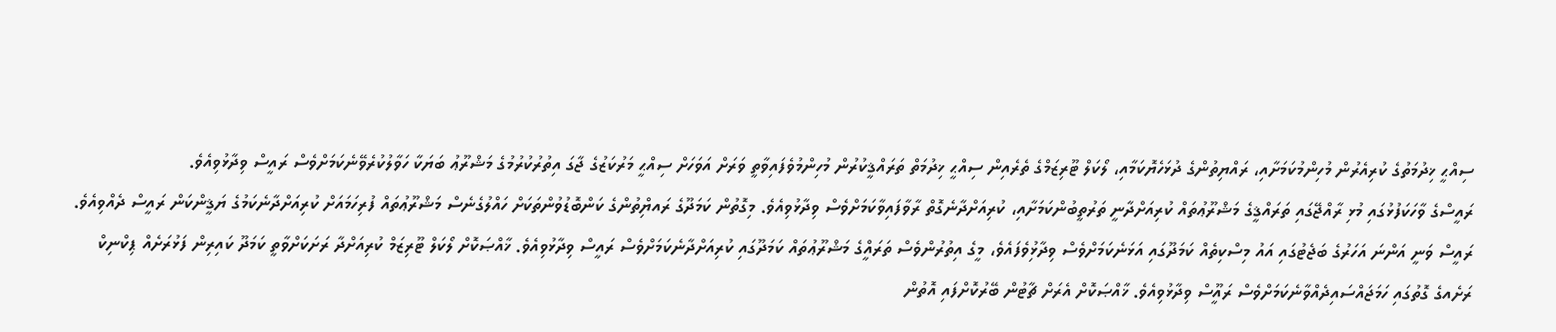ސިއްޙީ ޚިދުމަތުގެ ކުރިއެރުން މުހިންމުކަމަށާއި، ރައްޔިތުންގެ ދުޅަހެޔޮކަމާއި، ލޯކަލް ޓޫރިޒަމްގެ ތެރެއިން ސިއްޙީ ޚިދުމަތް ތަރައްޤީކުރުން މުހިންމުވެފައިވާތީ ވަރަށް އަވަހަށް ސިއްޙީ މަރުކަޒުގެ ޖާގަ އިތުރުކުރުމުގެ މަޝްރޫޢު ބަޔަކާ ހަވާލުކުރެވޭނެކަމަށްވެސް ރައީސް ވިދާޅުވިއެވެ.
ރައީސްގެ ވާހަކަފުޅުގައި މުޅި ރާއްޖޭގައި ތަރައްޤީގެ މަޝްރޫޢުތައް ކުރިއަށްދާނީ ތަރުތީބުންކަމަށާއި، ކުރިއަށްދާނެގޮތް ރާވާފައިވާކަމަށްވެސް ވިދާޅުވިއެވެ. މިގޮތުން ކަމަދޫގެ ރައޔްިތުންގެ ކަންބޮޑުވުންތަކަށް ހައްލުގެނެސް މަޝްރޫޢުތައް ފުރިހަމައަށް ކުރިއަށްދާނެކަމުގެ ޔަޤީންކަން ރައީސް ދެއްވިއެވެ.
ރައީސް ވަނީ އަންނަ އަހަރުގެ ބަޖެޓުގައި އައު މިސްކިތެއް ކަމަދޫގައި އަޅަނެކަމަށްވެސް ވިދާޅުިވެފައެވެ، މީގެ އިތުރުންވެސް ތަރައްީގެ މަޝްރޫޢުތައް ކަމަދޫގައި ކުރިއަށްދާނެކަމަށްވެސް ރައީސް ވިދާޅުވިއެވެ. ޚާއްޞަކޮށް ލޯކަލް ޓޫރިޒަމް ކުރިއަށްދާ ރަށަކަށްވާތީ ކަމަދޫ ކައިރިން ފަޅުރަށެއް ޕިކްނިކް ރަށެއގެ ގޮތުގައި ހަމަޖައްސައިދެއްވާނެކަމަށްވެސް ރައީޫސް ވިދާޅުވިއެވެ. ޚާއްޞަކޮށް އެރަށް ޗާޓުން ބޭރުކޮށްފައި އޮތުން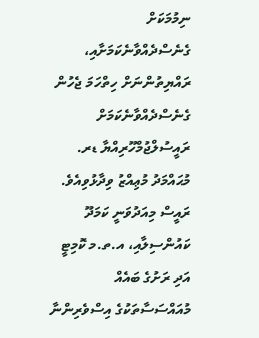ނިމުމަކަށް ގެނެސްދެއްވާނެކަމަށާއި، ރައްޔިތުންނަށް ހިތްހަމަ ޖެހުން ގެނެސްދެއްވާނެކަމަށް ރައީސުލްޖުމްހޫރިއްޔާ ޑރ. މުޙައްމަދު މުޢިއްޒު ވިދާޅުވިއެވެ.
ރައީސް މިއަދުވަނީ ކަމަދޫ ކައުންސިލާއި، އ.ތ.މ ކޮމިޓީ އަދި ރަށުގެ ބައެއް މުއައްސަސާތަކުގެ އިސްވެރިންނާ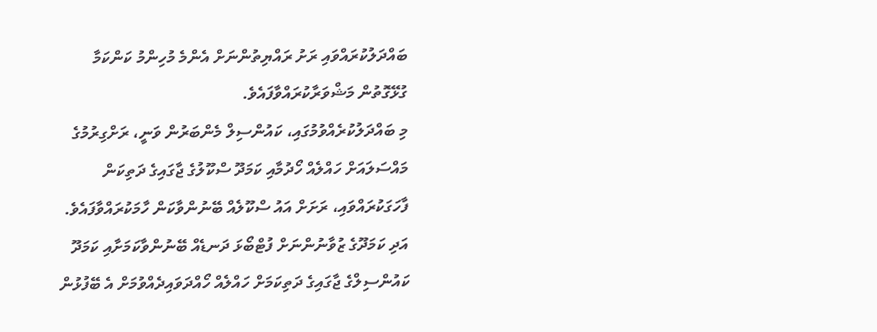ބައްދަލުކުރައްވައި ރަށު ރައްޔިތުންނަށް އެންމެ މުހިންމު ކަންކަމާ ގުޅޭގޮތުން މަޝްވަރާކުރައްވާފައެވެ.
މި ބައްދަލުކުރެއްވުމުގައި، ކައުންސިލް މެންބަރުން ވަނީ، ރަށްގިރުމުގެ މައްސަލައަށް ހައްލެއް ހޯދުމާއި ކަމަދޫ ސްކޫލުގެ ޖާގައިގެ ދަތިކަން ފާހަގަކުރައްވައި، ރަށަށް އައު ސްކޫލެއް ބޭނުންވާކަން ހާމަކުރައްވާފައެވެ. އަދި ކަމަދޫގެ ޒުވާނުންނަށް ފުޓްބޯޅަ ދަނޑެއް ބޭނުންވާކަމަށާއި ކަމަދޫ ކައުންސިލްގެ ޖާގައިގެ ދަތިކަމަށް ހައްލެއް ހޯއްދަވައިދެއްވުމަށް އެ ބޭފުޅުން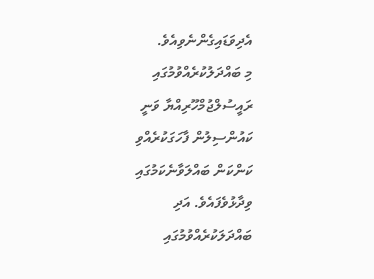އެދިވަޑައިގެންނެވިއެވެ.
މި ބައްދަލުކުރެއްވުމުގައި ރައީސުލްޖުމްހޫރިއްޔާ ވަނީ ކައުންސިލުން ފާހަގަކުރެއްވި ކަންކަން ބައްލަވާނެކަމުގައި ވިދާޅުވެފައެވެ. އަދި ބައްދަލަކުރެއްވުމުގައި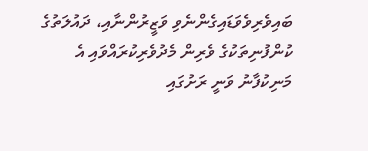ބައިވެރިވެވަޑައިގެންނެވި ވަޒީރުންނާއި، ދައުލަތުގެ ކުންފުނިތަކުގެ ވެރިން މެދުވެރިކުރައްވައި އެ މަނިކުފާނު ވަނީ ރަށުގައި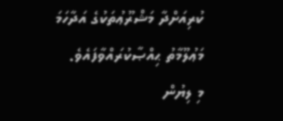ކުރިއަށްދާ މަޝްރޫޢުތަކުގެ އަދާހަމަ މަޢުލޫމާތު ޙިއްޞާކުރައްވާފައެވެ.
މި ލިޔުން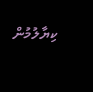ކިޔާލުމުން